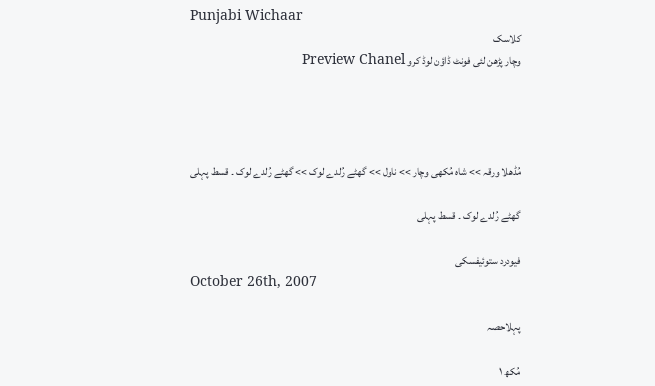Punjabi Wichaar
کلاسک
وچار پڑھن لئی فونٹ ڈاؤن لوڈ کرو Preview Chanel




مُڈھلا ورقہ >> شاہ مُکھی وچار >> ناول >> گھٹے رُلدے لوک >> گھٹے رُلدے لوک ۔ قسط پہلی

گھٹے رُلدے لوک ۔ قسط پہلی

فیودرد ستوئیفسکی
October 26th, 2007

پہلاحصہ

مُکھ ١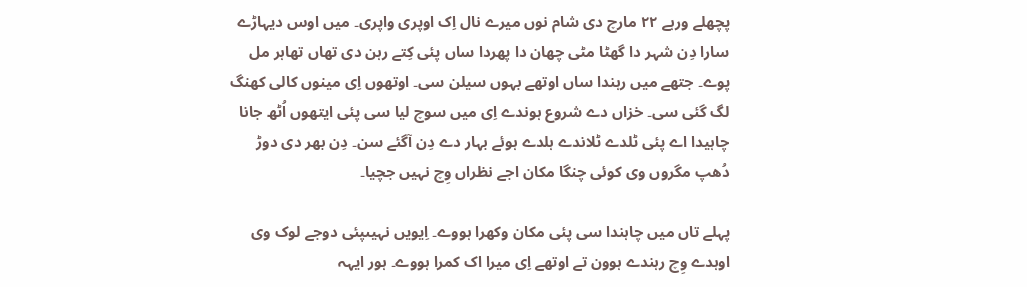پچھلے ورہے ٢٢ مارچ دی شام نوں میرے نال اِک اوپری واپری۔ میں اوس دیہاڑے سارا دِن شہر دا گھٹا مٹی چھان دا پھردا ساں پئی کِتے رہن دی تھاں تھاہر مل پوے۔ جتھے میں رہندا ساں اوتھے بہوں سیلن سی۔ اوتھوں اِی مینوں کالی کھنگ لگ گئی سی۔ خزاں دے شروع ہوندے اِی میں سوچ لیا سی پئی ایتھوں اُٹھ جانا چاہیدا اے پئی ٹلدے ٹلاندے ہلدے ہوئے بہار دے دِن آگئے سن۔ دِن بھر دی دوڑ دُھپ مگروں وی کوئی چنگا مکان اجے نظراں وِچ نہیں جچیا۔

پہلے تاں میں چاہندا سی پئی مکان وکھرا ہووے۔ اِیویں نہیںپئی دوجے لوک وی اوہدے وِچ رہندے ہوون تے اوتھے اِی میرا اک کمرا ہووے۔ ہور ایہہ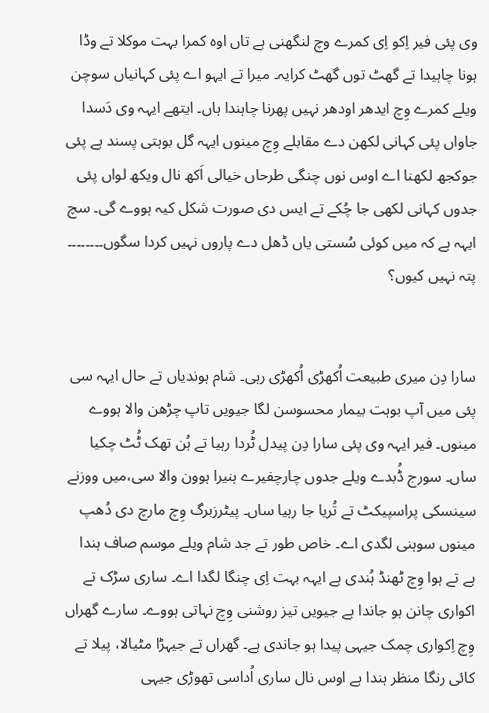وی پئی فیر اِکو اِی کمرے وچ لنگھنی ہے تاں اوہ کمرا بہت موکلا تے وڈا ہونا چاہیدا تے گھٹ توں گھٹ کرایہ۔ میرا تے ایہو اے پئی کہانیاں سوچن ویلے کمرے وِچ ایدھر اودھر نہیں پھرنا چاہندا ہاں۔ ایتھے ایہہ وی دَسدا جاواں پئی کہانی لکھن دے مقابلے وِچ مینوں ایہہ گل بوہتی پسند ہے پئی جوکجھ لکھنا اے اوس نوں چنگی طرحاں خیالی اَکھ نال ویکھ لواں پئی جدوں کہانی لکھی جا چُکے تے ایس دی صورت شکل کیہ ہووے گی۔ سچ ایہہ ہے کہ میں کوئی سُستی یاں ڈھل دے پاروں نہیں کردا سگوں۔۔۔۔۔۔۔۔ پتہ نہیں کیوں؟


سارا دِن میری طبیعت اُکھڑی اُکھڑی رہی۔ شام ہوندیاں تے حال ایہہ سی پئی میں آپ بوہت بیمار محسوسن لگا جیویں تاپ چڑھن والا ہووے مینوں۔ فیر ایہہ وی پئی سارا دِن پیدل ٹُردا رہیا تے ہُن تھک ٹُٹ چکیا ساں۔ سورج ڈُبدے ویلے جدوں چارچفیرے ہنیرا ہوون والا سی،میں ووزنے سینسکی پراسپیکٹ تے تُریا جا رہیا ساں۔ پیٹرزبرگ وِچ مارچ دی دُھپ مینوں سوہنی لگدی اے۔ خاص طور تے جد شام ویلے موسم صاف ہندا ہے تے ہوا وِچ ٹھنڈ ہُندی ہے ایہہ بہت اِی چنگا لگدا اے۔ ساری سڑک تے اکواری چانن ہو جاندا ہے جیویں تیز روشنی وِچ نہاتی ہووے۔ سارے گھراں وِچ اِکواری چمک جیہی پیدا ہو جاندی ہے۔ گھراں تے جیہڑا مٹیالا، پیلا تے کائی رنگا منظر ہندا ہے اوس نال ساری اُداسی تھوڑی جیہی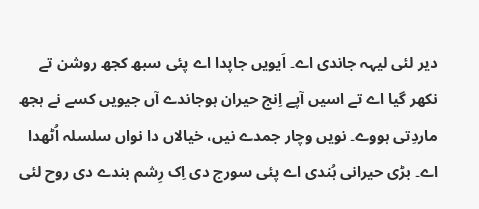دیر لئی لیہہ جاندی اے۔ اَیویں جاپدا اے پئی سبھ کجھ روشن تے نکھر گیا اے تے اسیں آپے اِنج حیران ہوجاندے آں جیویں کسے نے ہجھ ماردِتی ہووے۔ نویں وچار جمدے نیں، خیالاں دا نواں سلسلہ اُٹھدا اے۔ بڑی حیرانی ہُندی اے پئی سورج دی اِک رِشم بندے دی روح لئی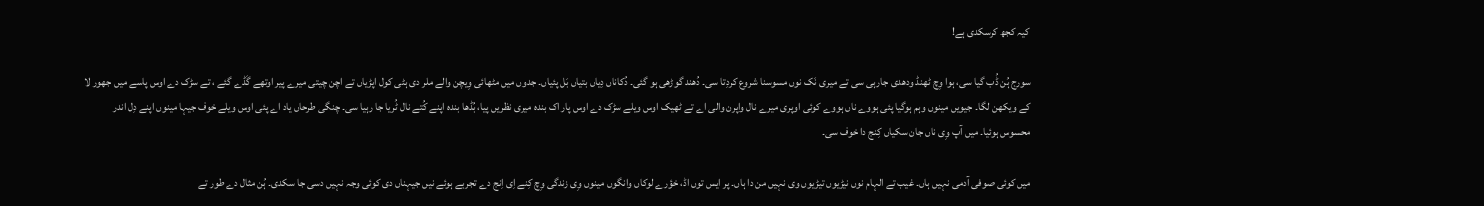کیہ کجھ کرسکدی ہے!

سورج ہُن ڈُب گیا سی، ہوا وِچ ٹھنڈ ودھدی جارہی سی تے میری نَک نوں مسوسنا شروع کردِتا سی۔ دُھند گوڑھی ہو گئی۔ دُکاناں دِیاں بتیاں بَل پئیاں۔ جدوں میں مٹھائی وِیچن والے ملر دی ہٹی کول اپڑیاں تے اچن چیتی میرے پیر اوتھے گَڈے گئے ، تے سڑک دے اوس پاسے میں جھور لا کے ویکھن لگا۔ جیویں مینوں وہم ہوگیا پئی ہووے ناں ہووے کوئی اوپری میرے نال واپرن والی اے تے ٹھیک اوس ویلے سڑک دے اوس پار اک بندہ میری نظریں پیا، بُڈھا بندہ اپنے کُتے نال ٹُریا جا رہیا سی۔ چنگی طرحاں یاد اے پئی اوس ویلے خوف جیہا مینوں اپنے دِل اندر محسوس ہوئیا۔ میں آپ وِی ناں جان سکیاں کِنج دا خوف سی۔

میں کوئی صوفی آدمی نہیں ہاں۔ غیب تے الہام نوں نیڑیوں تیڑیوں وی نہیں من دا ہاں۔ پر ایس توں اڈ، خؤرے لوکاں وانگوں مینوں وِی زندگی وِچ کِنے اِی اِنج دے تجربے ہوئے نیں جیہناں دی کوئی وجہ نہیں دسی جا سکدی۔ ہُن مثال دے طور تے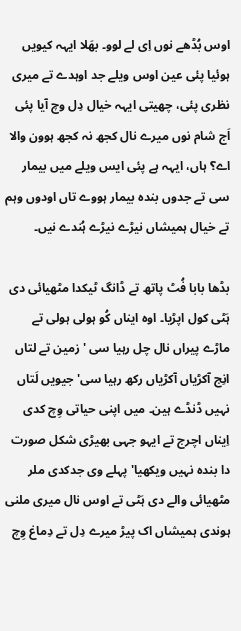اوس بُڈھے نوں اِی لے لوو۔ بھَلا ایہہ کیویں ہوئیا پئی عین اوس ویلے جد اوہدے تے میری نظری پئی، چھیتی ایہہ خیال دِل وچ آیا پئی اَج شام نوں میرے نال کجھ نہ کجھ ہوون والا اے؟ ہاں، ایہہ ہے پئی ایس ویلے میں بیمار سی تے جدوں بندہ بیمار ہووے تاں اودوں وہم تے خیال ہمیشاں نیڑے نیڑے ہُندے نیں۔

بڈھا بابا فُٹ پاتھ تے ڈانگ ٹیکدا مٹھیائی دی ہَٹی کول اپڑیا۔ اوہ ایناں کُو ہولی ہولی تے ماڑے پیراں نال چل رہیا سی ' زمین تے لتاں انِج آکڑیاں آکڑیاں رکھ رہیا سی' جیویں لَتاں نہیں ڈنڈے ہین۔ میں اپنی حیاتی وِچ کدی اِیناں اچرج تے ایہو جہی بھیڑی شکل صورت دا بندہ نہیں ویکھیا' پہلے وی جدکدی ملر مٹھیائی والے دی ہَٹی تے اوس نال میری ملنی ہوندی ہمیشاں اک پیڑ میرے دِل تے دِماغ وِچ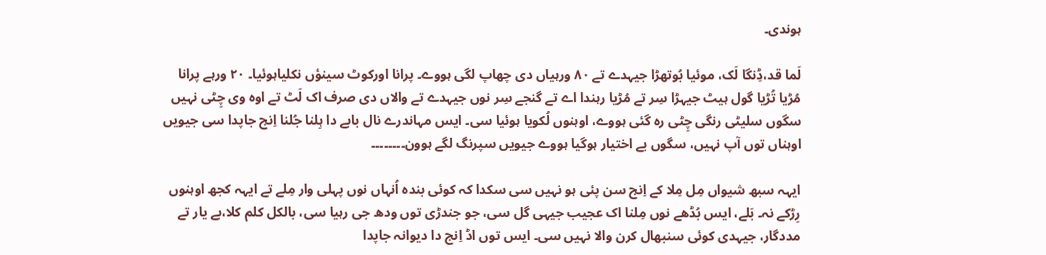ہوندی۔

لَما قد،ڈِنگا لَک، موئیا بُوتھڑا جیہدے تے ٨٠ ورہیاں دی چھاپ لگی ہووے۔ پرانا اورکوٹ سینؤں نکلیاہوئیا۔ ٢٠ ورہے پرانا مُڑیا تُڑیا گول ہیٹ جیہڑا سِر تے مُڑیا رہندا اے تے گنجے سِر نوں جیہدے تے والاں دی صرف اک لَٹ تے اوہ وی چِٹی نہیں سگوں سلیٹی رنگی چِٹی رہ گئی ہووے، اوہنوں لُکویا ہوئیا سی۔ ایس مہاندرے نال بابے دا ہِلنا جُلنا اِنج جاپدا سی جیویں اوہناں توں آپ نہیں، سگوں بے اختیار ہوگیا ہووے جیویں سپرنگ لگے ہوون۔۔۔۔۔۔۔۔

ایہہ سبھ شیواں مِل مِلا کے اِنج سن پئی ہو نہیں سی سکدا کہ کوئی بندہ اُنہاں نوں پہلی وار مِلے تے ایہہ کجھ اوہنوں رِڑکے نہ۔ بَلے، ایس بُڈھے نوں مِلنا اک عجیب جیہی گل سی، جو جندڑی توں ودھ جی رہیا سی، بالکل کلم کلا،بے یار تے مددگار، جیہدی کوئی سنبھال کرن والا نہیں سی۔ ایس توں اڈ اِنج دا دیوانہ جاپدا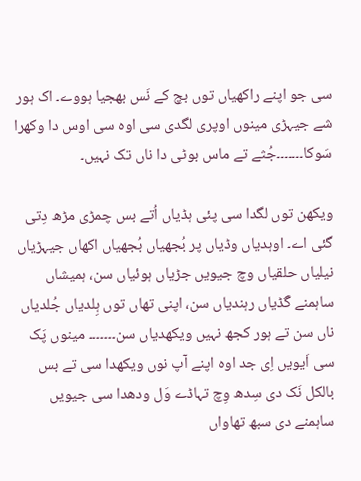سی جو اپنے راکھیاں توں بچ کے نَس بھجیا ہووے۔ اک ہور شے جیہڑی مینوں اوپری لگدی سی اوہ سی اوس دا وکھرا سَوکا۔۔۔۔۔۔۔جُثے تے ماس بوٹی دا ناں تک نہیں۔

ویکھن توں لگدا سی پئی ہڈیاں اُتے بس چمڑی مڑھ دِتی گئی اے۔ اوہدیاں وڈیاں پر بُجھیاں بُجھیاں اکھاں جیہڑیاں نیلیاں حلقیاں وچ جیویں جڑیاں ہوئیاں سن، ہمیشاں ساہمنے گَڈیاں رہندیاں سن، اپنی تھاں توں ہِلدیاں جُلدیاں ناں سن تے ہور کجھ نہیں ویکھدیاں سن۔۔۔۔۔۔۔ مینوں پَک سی اَیویں اِی جد اوہ اپنے آپ نوں ویکھدا سی تے بس بالکل نَک دی سِدھ وِچ تہاڈے وَل ودھدا سی جیویں ساہمنے دی سبھ تھاواں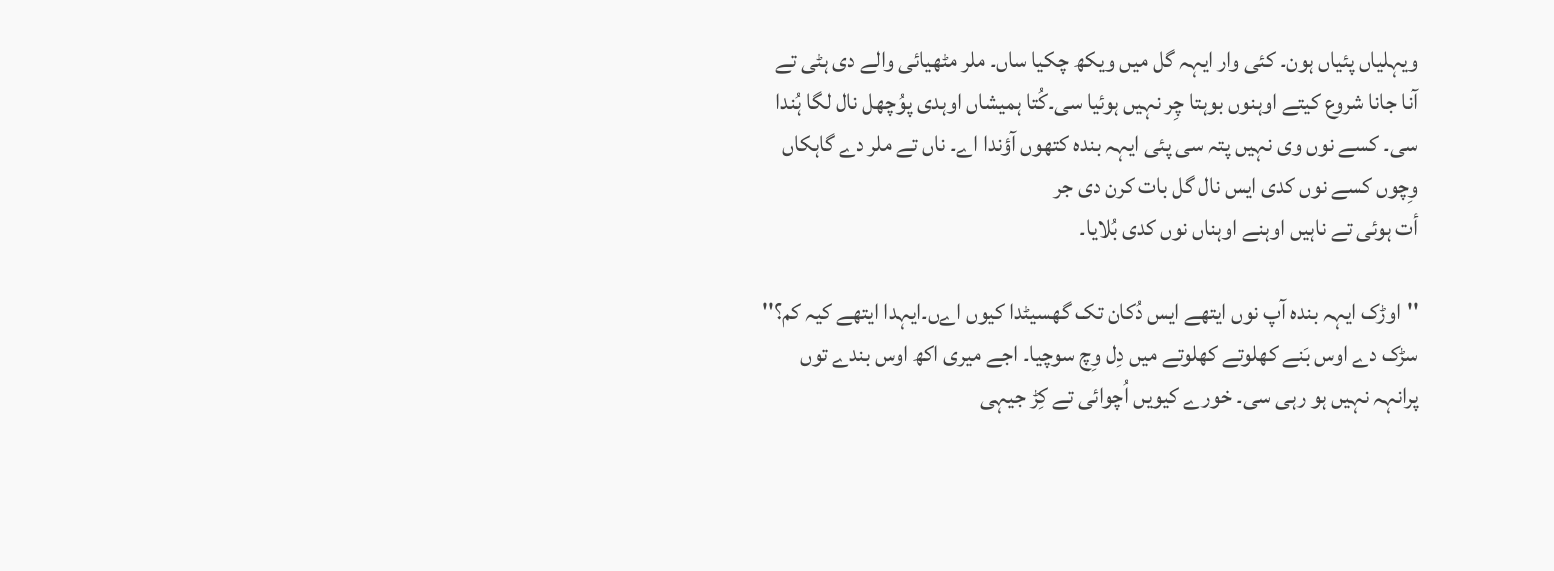ویہلیاں پئیاں ہون۔ کئی وار ایہہ گل میں ویکھ چکیا ساں۔ ملر مٹھیائی والے دی ہٹی تے آنا جانا شروع کیتے اوہنوں بوہتا چِر نہیں ہوئیا سی۔کُتا ہمیشاں اوہدی پوُچھل نال لگا ہُندا سی۔ کسے نوں وی نہیں پتہ سی پئی ایہہ بندہ کتھوں آؤندا اے۔ ناں تے ملر دے گاہکاں وِچوں کسے نوں کدی ایس نال گل بات کرن دی جر
أت ہوئی تے ناہیں اوہنے اوہناں نوں کدی بُلایا۔

''اوڑک ایہہ بندہ آپ نوں ایتھے ایس دُکان تک گھسیٹدا کیوں اےں۔ایہدا ایتھے کیہ کم؟'' سڑک دے اوس بَنے کھلوتے کھلوتے میں دِل وِچ سوچیا۔ اجے میری اکھ اوس بندے توں پرانہہ نہیں ہو رہی سی۔ خورے کیویں اُچوائی تے کِڑ جیہی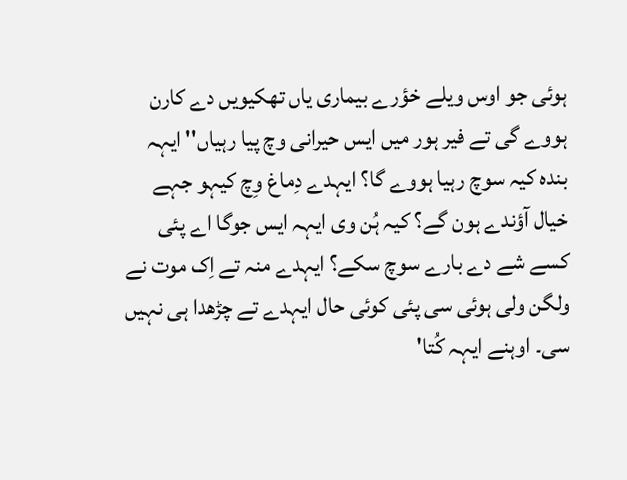ہوئی جو اوس ویلے خؤرے بیماری یاں تھکیویں دے کارن ہووے گی تے فیر ہور میں ایس حیرانی وچ پیا رہیاں'' ایہہ بندہ کیہ سوچ رہیا ہووے گا؟ ایہدے دِماغ وِچ کیہو جہے خیال آؤندے ہون گے؟ کیہ ہُن وی ایہہ ایس جوگا اے پئی کسے شے دے بارے سوچ سکے؟ ایہدے منہ تے اِک موت نے ولگن ولی ہوئی سی پئی کوئی حال ایہدے تے چڑھدا ہی نہیں سی۔ اوہنے ایہہ کُتا'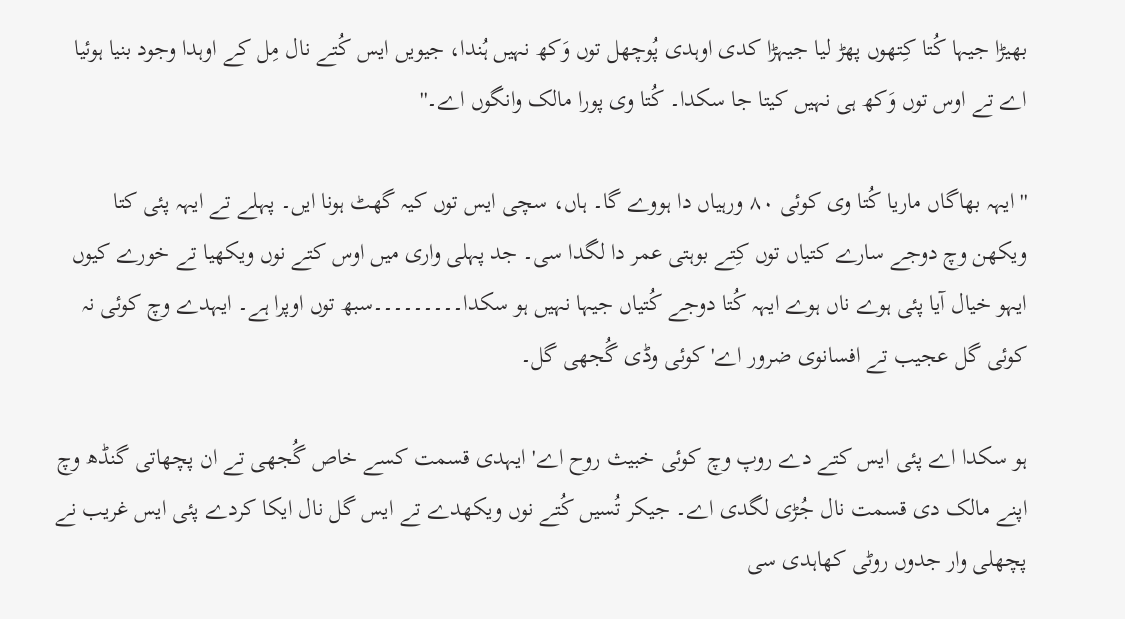بھیڑا جیہا کُتا کِتھوں پھڑ لیا جیہڑا کدی اوہدی پُوچھل توں وَکھ نہیں ہُندا، جیویں ایس کُتے نال مِل کے اوہدا وجود بنیا ہوئیا اے تے اوس توں وَکھ ہی نہیں کیتا جا سکدا۔ کُتا وی پورا مالک وانگوں اے۔''

'' ایہہ بھاگاں ماریا کُتا وی کوئی ٨٠ ورہیاں دا ہووے گا۔ ہاں، سچی ایس توں کیہ گھٹ ہونا ایں۔ پہلے تے ایہہ پئی کتا ویکھن وچ دوجے سارے کتیاں توں کِتے بوہتی عمر دا لگدا سی۔ جد پہلی واری میں اوس کتے نوں ویکھیا تے خورے کیوں ایہو خیال آیا پئی ہوے ناں ہوے ایہہ کُتا دوجے کُتیاں جیہا نہیں ہو سکدا۔۔۔۔۔۔۔۔۔سبھ توں اوپرا ہے۔ ایہدے وچ کوئی نہ کوئی گل عجیب تے افسانوی ضرور اے' کوئی وڈی گُجھی گل۔

ہو سکدا اے پئی ایس کتے دے روپ وچ کوئی خبیث روح اے' ایہدی قسمت کسے خاص گُجھی تے ان پچھاتی گنڈھ وچ اپنے مالک دی قسمت نال جُڑی لگدی اے۔ جیکر تُسیں کُتے نوں ویکھدے تے ایس گل نال ایکا کردے پئی ایس غریب نے پچھلی وار جدوں روٹی کھاہدی سی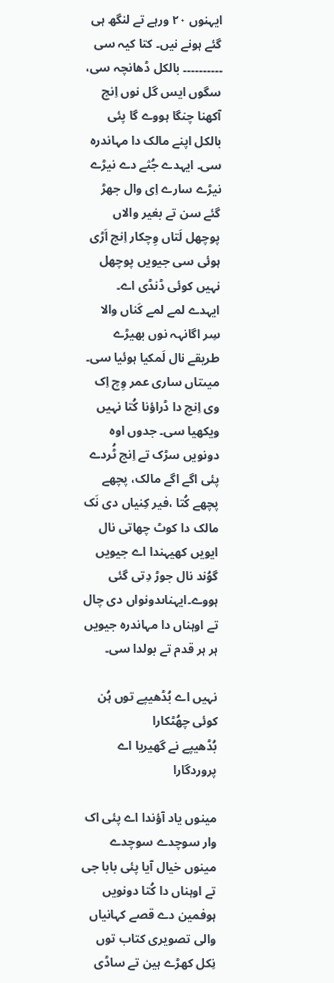ایہنوں ٢٠ ورہے تے لنگھ ہی گئے ہونے نیں۔ کتا کیہ سی ۔۔۔۔۔۔۔۔۔۔ بالکل ڈھانچہ سی، سگوں ایس گل نوں اِنج آکھنا چنگا ہووے گا پئی بالکل اپنے مالک دا مہاندرہ سی۔ ایہدے جُثے دے نیڑے نیڑے سارے اِی وال جھڑ گئے سن تے بغیر والاں پوچھل لَتاں وِچکار اِنج اَڑی ہوئی سی جیویں پوچھل نہیں کوئی ڈنڈی اے۔ ایہدے لمے لمے کَناں والا سِر اگانہہ نوں بھیڑے طریقے نال لَمکیا ہوئیا سی۔ میںتاں ساری عمر وِچ اِک وی اِنج دا ڈراؤنا کُتا نہیں ویکھیا سی۔ جدوں اوہ دونویں سڑک تے اِنج ٹُردے پئی اگے اگے مالک، پچھے پچھے کُتا ،فیر کِنیاں دی نَک مالک دا کوٹ چھاتی نال ایویں کھیہندا اے جیویں گوُند نال جوڑ دِتی گئی ہووے۔ایہناںدونواں دی چال تے اوہناں دا مہاندرہ جیویں ہر ہر قدم تے بولدا سی۔

نہیں اے بُڈھیپے توں ہُن کوئی چھُٹکارا
بُڈھیپے نے گھیریا اے پروردگارا

مینوں یاد آؤندا اے پئی اک وار سوچدے سوچدے مینوں خیال آیا پئی بابا جی تے اوہناں دا کُتا دونویں ہوفمین دے قصے کہانیاں والی تصویری کتاب توں نِکل کھڑے ہین تے ساڈی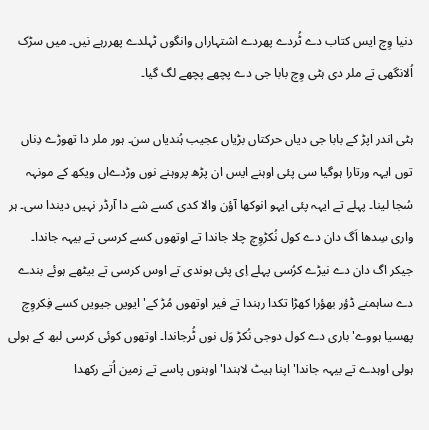دنیا وِچ ایس کتاب دے ٹُردے پھردے اشتہاراں وانگوں ٹہلدے پھررہے نیں۔ میں سڑک اُلانگھی تے ملر دی ہٹی وِچ بابا جی دے پچھے پچھے لگ گیا۔

ہٹی اندر اپڑ کے بابا جی دیاں حرکتاں بڑیاں عجیب ہُندیاں سن۔ ہور ملر دا تھوڑے دِناں توں ایہہ ورتارا ہوگیا سی پئی اوہنے ایس ان پڑھ پروہنے نوں وڑدےاں ویکھ کے مونہہ سُجا لینا۔ پہلے تے ایہہ پئی ایہو انوکھا آؤن والا کدی کسے شے دا آرڈر نہیں دیندا سی۔ ہر واری سِدھا اَگ دان دے کول نُکڑوِچ چلا جاندا تے اوتھوں کسے کرسی تے بیہہ جاندا۔ جیکر اگ دان دے نیڑے کرُسی پہلے اِی پئی ہوندی تے اوس کرسی تے بیٹھے ہوئے بندے دے ساہمنے ڈؤر بھؤرا کھڑا تکدا رہندا تے فیر اوتھوں مُڑ کے' ایویں جیویں کسے فِکروِچ پھسیا ہووے' باری دے کول دوجی نُکڑ وَل نوں ٹُرجاندا۔ اوتھوں کوئی کرسی لبھ کے ہولی ہولی اوہدے تے بیہہ جاندا' اپنا ہیٹ لاہندا' اوہنوں پاسے تے زمین اُتے رکھدا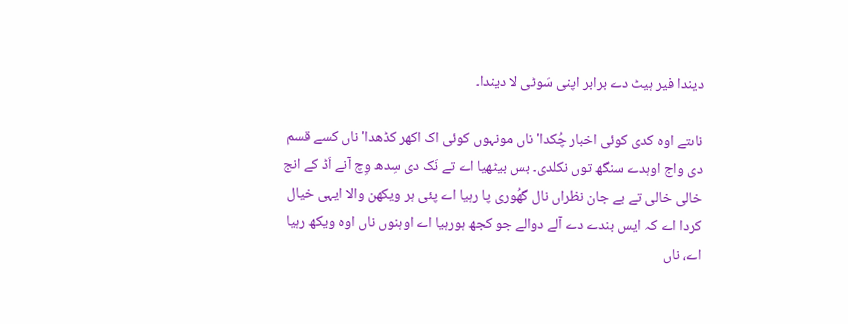دیندا فیر ہیٹ دے برابر اپنی سَوٹی لا دیندا۔

ناںتے اوہ کدی کوئی اخبار چُکدا' ناں مونہوں کوئی اک اکھر کڈھدا' ناں کسے قسم دی واج اوہدے سنگھ توں نکلدی۔ بس بیٹھیا اے تے نَک دی سِدھ وِچ آنے اَڈ کے انج خالی خالی تے بے جان نظراں نال گھُوری پا رہیا اے پئی ہر ویکھن والا ایہی خیال کردا اے کہ ایس بندے دے آلے دوالے جو کجھ ہورہیا اے اوہنوں ناں اوہ ویکھ رہیا اے، ناں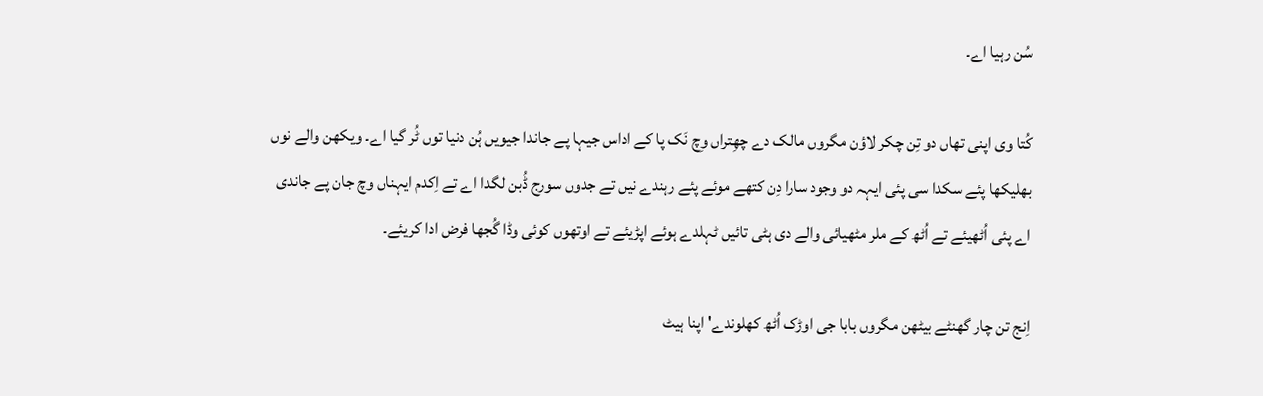سُن رہیا اے۔

کُتا وی اپنی تھاں دو تِن چکر لاؤن مگروں مالک دے چھِتراں وِچ نَک پا کے اداس جیہا پے جاندا جیویں ہُن دنیا توں ٹُر گیا اے۔ ویکھن والے نوں بھلیکھا پئے سکدا سی پئی ایہہ دو وجود سارا دِن کتھے موئے پئے رہندے نیں تے جدوں سورج ڈُبن لگدا اے تے اِکدم ایہناں وچ جان پے جاندی اے پئی اُٹھیئے تے اُٹھ کے ملر مٹھیائی والے دی ہٹی تائیں ٹہلدے ہوئے اپڑیئے تے اوتھوں کوئی وڈا گُجھا فرض ادا کریئے۔

اِنج تن چار گھنٹے بیٹھن مگروں بابا جی اوڑک اُٹھ کھلوندے' اپنا ہیٹ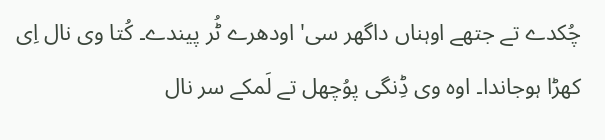چُکدے تے جتھے اوہناں داگھر سی' اودھرے ٹُر پیندے۔ کُتا وی نال اِی کھڑا ہوجاندا۔ اوہ وی ڈِنگی پوُچھل تے لَمکے سر نال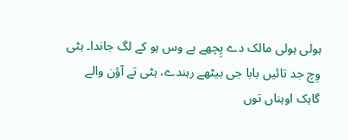ہولی ہولی مالک دے پِچھے بے وس ہو کے لگ جاندا۔ ہٹی وِچ جد تائیں بابا جی بیٹھے رہندے، ہٹی تے آؤن والے گاہک اوہناں توں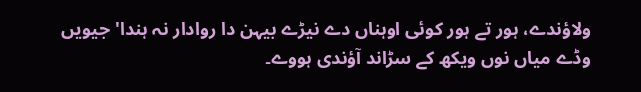ولاؤندے، ہور تے ہور کوئی اوہناں دے نیڑے بیہن دا روادار نہ ہندا' جیویں وڈے میاں نوں ویکھ کے سڑاند آؤندی ہووے۔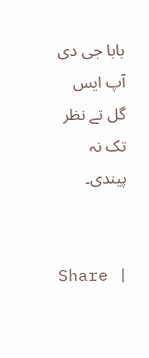بابا جی دی آپ ایس گل تے نظر تک نہ پیندی۔


Share |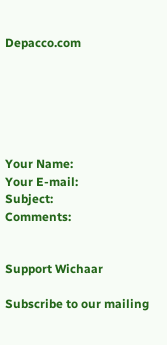Depacco.com






Your Name:
Your E-mail:
Subject:
Comments:


Support Wichaar

Subscribe to our mailing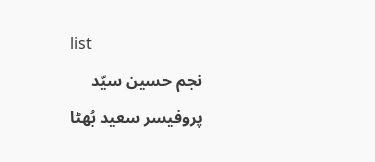list
نجم حسین سیّد
پروفیسر سعید بُھٹا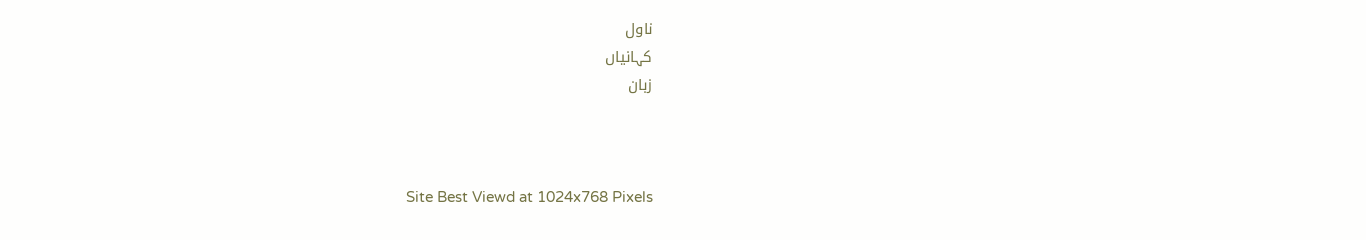ناول
کہانیاں
زبان



Site Best Viewd at 1024x768 Pixels